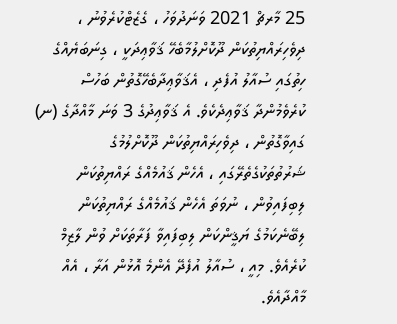25 މާރޗް 2021 ވަނަދުވަހު ، ގެޒެޓްކުރެވުނު ، ދިވެހިރައްޔިތުކަން ދޫކޮށްލުމާބެހޭ ޤަވާޢިދަކީ ، ގިނަބަޔެއްގެ ހިތުގައި ސުއާލު އުފެދި ، އެޤަވާޢިދާބެހޭގޮތުން ބަހުސް ކުރެވެމުންދާ ޤަވާޢިދެކެވެ. އެ ޤަވާޢިދުގެ 3 ވަނަ މާއްދާގެ (ނ) ގައިވާގޮތުން ، ދިވެހިރައްޔިތުކަން ދޫކޮށްލުމުގެ ޝަރުތުތަކުގެތެރޭގައި ، އެހެން ޤައުމެއްގެ ރައްޔިތުކަން ލިބިފައިވުން ، ނުވަތަ އެހެން ޤައުމެއްގެ ރައްޔިތުކަން ލިބޭނެކަމުގެ ޔަޤީންކަން ލިބިފައިވާ ފަރާތަކަށް ވުން ލާޒިމް ކުރެއެވެ. މިއީ ، ސުއާލު އުފެދޭ އެންމެ އޮޅުން އަރާ ، އެއް މާއްދާއެވެ.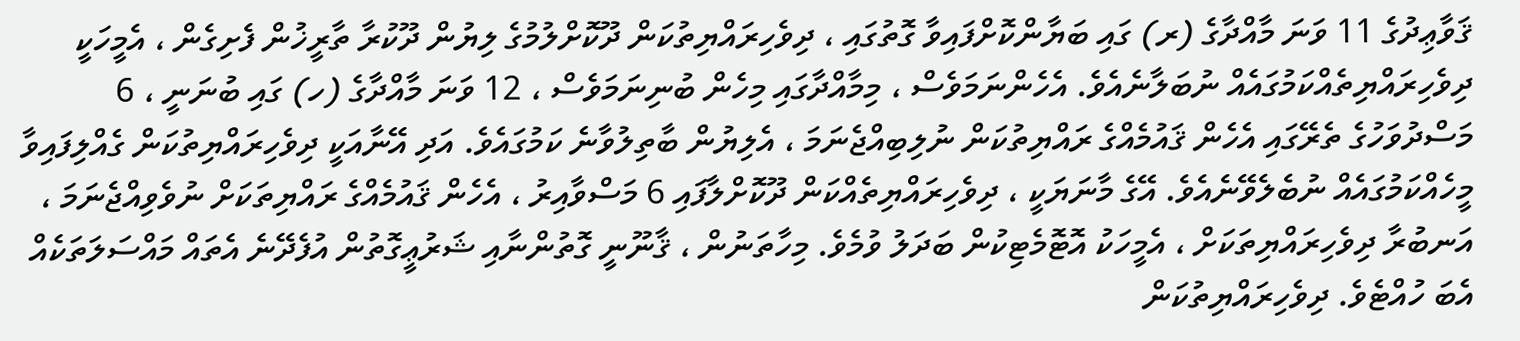ޤަވާޢިދުގެ 11 ވަނަ މާއްދާގެ (ރ) ގައި ބަޔާންކޮށްފައިވާ ގޮތުގައި ، ދިވެހިރައްޔިތުކަން ދޫކޮށްލުމުގެ ލިޔުން ދޫކުރާ ތާރީޚުން ފެށިގެން ، އެމީހަކީ ދިވެހިރައްޔިތެއްކަމުގައެއް ނުބަލާނެއެވެ. އެހެންނަމަވެސް ، މިމާއްދާގައި މިހެން ބުނިނަމަވެސް ، 12 ވަނަ މާއްދާގެ (ހ) ގައި ބުނަނީ ، 6 މަސްދުވަހުގެ ތެރޭގައި އެހެން ޤައުމެއްގެ ރައްޔިތުކަން ނުލިބިއްޖެނަމަ ، އެލިޔުން ބާތިލުވާނެ ކަމުގައެވެ. އަދި އޭނާއަކީ ދިވެހިރައްޔިތުކަން ގެއްލިފައިވާ މީހެއްކަމުގައެއް ނުބެލެވޭނެއެވެ. އޭގެ މާނަޔަކީ ، ދިވެހިރައްޔިތެއްކަން ދޫކޮށްލާފައި 6 މަސްވާއިރު ، އެހެން ޤައުމެއްގެ ރައްޔިތަކަށް ނުވެވިއްޖެނަމަ ، އަނބުރާ ދިވެހިރައްޔިތަކަށް ، އެމީހަކު އޮޓޮމެޓިކުން ބަދަލު ވުމެވެ. މިހާތަނުން ، ޤާނޫނީ ގޮތުންނާއި ޝަރުޢީގޮތުން އުފެދޭނެ އެތައް މައްސަލަތަކެއް އެބަ ހުއްޓެވެ. ދިވެހިރައްޔިތުކަން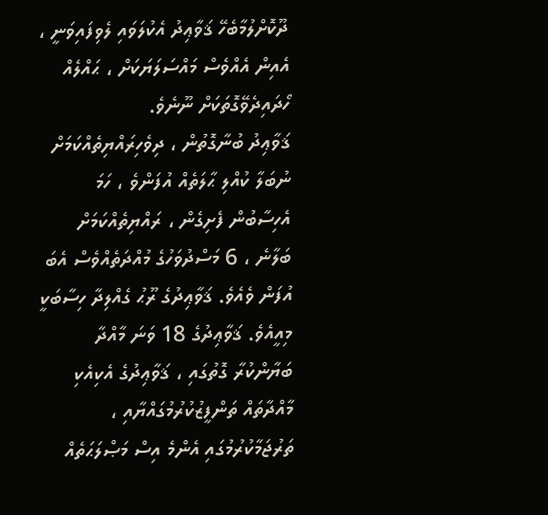ދޫކޮށްލުމާބެހޭ ޤަވާޢިދު އެކުލަވައި ލެވިފައިވަނީ ، އެއިން އެއްވެސް މައްސަލަޔަކަށް ، ޙައްލެއް ހޯދައިދެވޭގޮތަކަށް ނޫނެވެ.
ޤަވާޢިދު ބުނާގޮތުން ، ދިވެހިރައްޔިތެއްކަމަށް ނުބަލާ ކުއްލި ޙާލަތެއް އުފަންވެ ، ހަމަ އެހިސާބުން ފެށިގެން ، ރައްޔިތެއްކަމަށް ބަލާނެ ، 6 މަސްދުވަހުގެ މުއްދަތެއްވެސް އެބަ އުފަން ވެއެވެ. ޤަވާޢިދުގެ ރޫޙު ގެއްލިދާ ހިސާބަކީ މިއީއެވެ. ޤަވާޢިދުގެ 18 ވަނަ މާއްދާ ބަޔާންކުރާ ގޮތުގައި ، ޤަވާޢިދުގެ އެކިއެކި މާއްދާތައް ތަންފީޒުކުރުމުގައްޔާއި ، ތަރުޖަމާކުރުމުގައި އެންމެ އިސް މަޞްލަޙަތެއް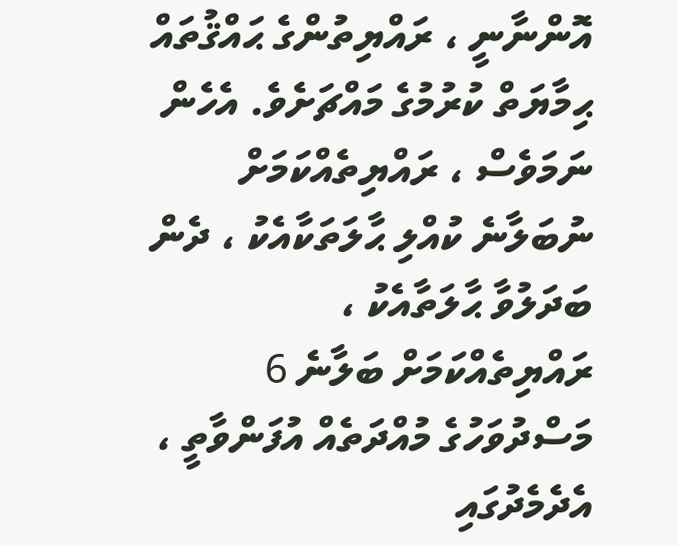އޮންނާނީ ، ރައްޔިތުންގެ ޙައްޤުތައް ޙިމާޔަތް ކުރުމުގެ މައްޗަށެވެ. އެހެން ނަމަވެސް ، ރައްޔިތެއްކަމަށް ނުބަލާނެ ކުއްލި ޙާލަތަކާއެކު ، ދެން ބަދަލުވާ ޙާލަތާއެކު ، ރައްޔިތެއްކަމަށް ބަލާނެ 6 މަސްދުވަހުގެ މުއްދަތެއް އުފަންވާތީ ، އެދެމެދުގައި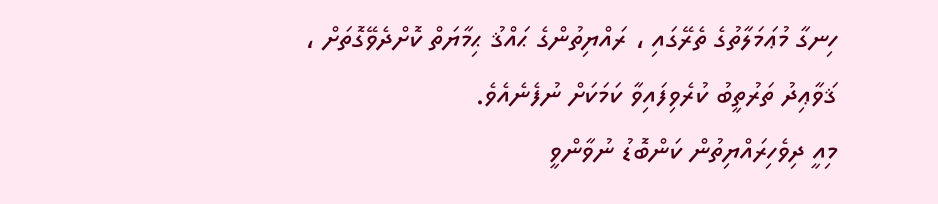ހިނގާ މުޢަމަލާތުގެ ތެރޭގައި ، ރައްޔިތުންގެ ޙައްޤު ޙިމާޔަތް ކޮށްދެވޭގޮތަށް ، ޤަވާޢިދު ތަރުތީބު ކުރެވިފައިވާ ކަމަކަށް ނުފެނެއެވެ.
މިއީ ދިވެހިރައްޔިތުން ކަންބޮޑު ނުވާންވީ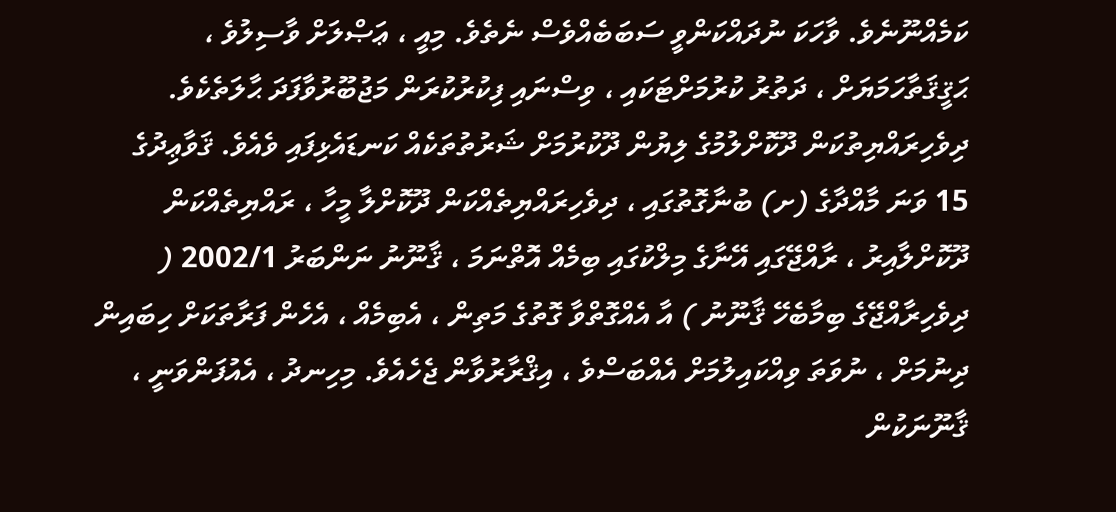ކަމެއްނޫނެވެ. ވާހަކަ ނުދައްކަންވީ ސަބަބެއްވެސް ނެތެވެ. މިއީ ، ޢަޞްލަށް ވާސިލުވެ ، ޙަޤީޤަތާހަމަޔަށް ، ދަތުރު ކުރުމަށްޓަކައި ، ވިސްނައި ފިކުރުކުރަން މަޖުބޫރުވާފަދަ ޙާލަތެކެވެ.
ދިވެހިރައްޔިތުކަން ދޫކޮށްލުމުގެ ލިޔުން ދޫކުރުމަށް ޝަރުތުތަކެއް ކަނޑައެޅިފައި ވެއެވެ. ޤަވާޢިދުގެ 15 ވަނަ މާއްދާގެ (ށ) ބުނާގޮތުގައި ، ދިވެހިރައްޔިތެއްކަން ދޫކޮށްލާ މީހާ ، ރައްޔިތެއްކަން ދޫކޮށްލާއިރު ، ރާއްޖޭގައި އޭނާގެ މިލްކުގައި ބިމެއް އޮތްނަމަ ، ޤާނޫނު ނަންބަރު 2002/1 ( ދިވެހިރާއްޖޭގެ ބިމާބެހޭ ޤާނޫނު ) އާ އެއްގޮތްވާ ގޮތުގެ މަތިން ، އެބިމެއް ، އެހެން ފަރާތަކަށް ހިބައިން ދިނުމަށް ، ނުވަތަ ވިއްކައިލުމަށް އެއްބަސްވެ ، އިޤްރާރުވާން ޖެހެއެވެ. މިހިނދު ، އެއުފަންވަނީ ، ޤާނޫނަކުން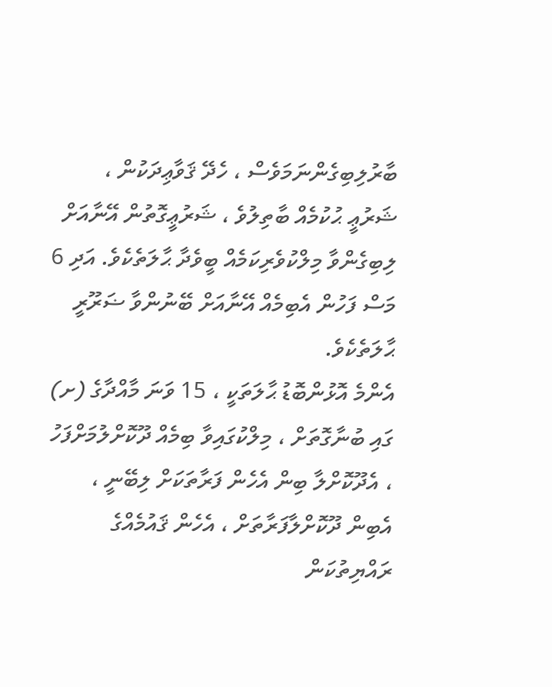ބާރުލިބިގެންނަމަވެސް ، ހެދޭ ޤަވާޢިދަކުން ، ޝަރުޢީ ޙުކުމެއް ބާތިލުވެ ، ޝަރުޢީގޮތުން އޭނާއަށް ލިބިގެންވާ މިލްކުވެރިކަމެއް ބީވެދާ ޙާލަތެކެވެ. އަދި 6 މަސް ފަހުން އެބިމެއް އޭނާއަށް ބޭނުންވާ ޟަރޫރީ ޙާލަތެކެވެ.
އެންމެ އޮޅުންބޮޑު ޙާލަތަކީ ، 15 ވަނަ މާއްދާގެ (ށ) ގައި ބުނާގޮތަށް ، މިލްކުގައިވާ ބިމެއް ދޫކޮށްލުމަށްފަހު ، އެދޫކޮށްލާ ބިން އެހެން ފަރާތަކަށް ލިބޭނީ ، އެބިން ދޫކޮށްލާފަރާތަށް ، އެހެން ޤައުމެއްގެ ރައްޔިތުކަން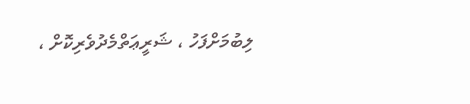ލިބުމަށްފަހު ، ޝަރީޢަތްމެދުވެރިކޮށް ،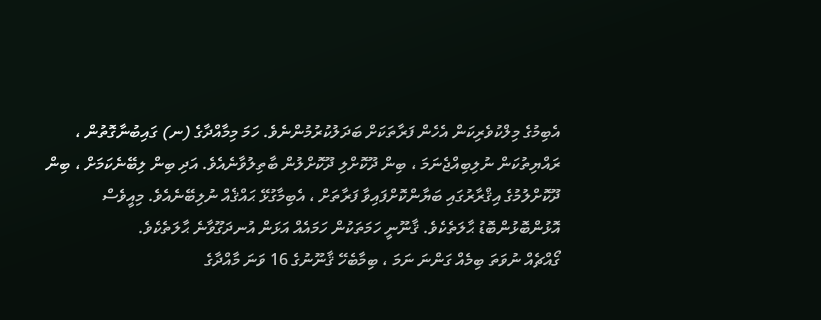އެބިމުގެ މިލްކުވެރިކަން އެހެން ފަރާތަކަށް ބަދަލުކުރުމުންނެވެ. ހަމަ މިމާއްދާގެ (ނ) ގައިބުނާގޮތުން ، ރައްޔިތުކަން ނުލިބިއްޖެނަމަ ، ބިން ދޫކޮށްލި ދޫކޮށްލުން ބާތިލުވާނެއެވެ. އަދި ބިން ލިބޭނެކަމަށް ، ބިން ދޫކޮށްލުމުގެ އިޤްރާރުގައި ބަޔާންކޮށްފައިވާ ފަރާތަށް ، އެބިމާގުޅޭ ޙައްޤެއް ނުލިބޭނެއެވެ. މިއީވެސް އޮޅުންބޮޅުންބޮޑު ޙާލަތެކެވެ. ޤާނޫނީ ހަމަތަކުން ހަމައެއް އަޅަން އުނދަގޫވާނެ ޙާލަތެކެވެ.
ގޯއްޗެއް ނުވަތަ ބިމެއް ގަންނަ ނަމަ ، ބިމާބެހޭ ޤާނޫނުގެ 16 ވަނަ މާއްދާގެ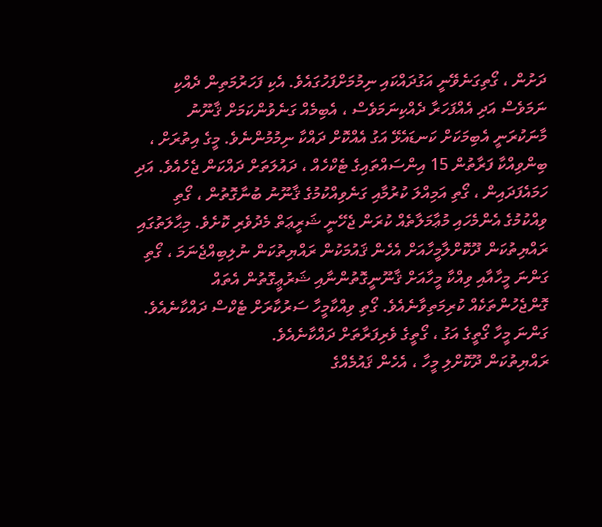ދަށުން ، ގޯތިގަނެވޭނީ އަގުދައްކައި ނިމުމަށްފަހުގައެވެ. އެކި ފަހަރުމަތިން ދެއްކި ނަމަވެސް އަދި އެއްފަހަރާ ދެއްކިނަމަވެސް ، އެބިމެއް ގަނެވުންކަމަށް ޤާނޫނު މާނަކުރަނީ އެބިމަކަށް ކަނޑައެޅޭ އަގު އެއްކޮށް ދައްކާ ނިމުމުންނެވެ. މީގެ އިތުރަށް ، ބިންވިއްކާ ފަރާތުން 15 އިންސައްތައިގެ ޓެކްހެއް ، ދައުލަތަށް ދައްކަން ޖެހެއެވެ. އަދި ހަމައެފަދައިން ، ގޯތި އަމިއްލަ ކުރުމާއި ގަނެވިއްކުމުގެ ޤާނޫނު ބުނާގޮތުން ، ގޯތި ވިއްކުމުގެ އެންމެހައި މުޢާމަލާތެއް ކުރަން ޖެހޭނީ ޝަރީޢަތް މެދުވެރި ކޮށެވެ. މިޙާލަތުގައި ރައްޔިތުކަން ދޫކޮށްލާމީހާއަށް އެހެން ޤައުމަކުން ރައްޔިތުކަން ނުލިބިއްޖެނަމަ ، ގޯތި ގަންނަ މީހާއާއި ވިއްކާ މީހާއަށް ޤާނޫނީގޮތުންނާއި ޝަރުޢީގޮތުން އެތައް ގޮންޖެހުންތަކެއް ކުރިމަތިވާނެއެވެ. ގޯތި ވިއްކާމީހާ ސަރުކާރަށް ޓެކްސް ދައްކާނެއެވެ. ގަންނަ މީހާ ގޯތީގެ އަގު ، ގޯތީގެ ވެރިފަރާތަށް ދައްކާނެއެވެ.
ރައްޔިތުކަން ދޫކޮށްލި މީހާ ، އެހެން ޤައުމެއްގެ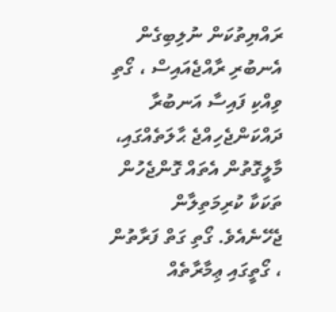ރައްޔިތުކަން ނުލިބިގެން އެނބުރި ރާއްޖެއައިސް ، ގޯތި ވިއްކި ފައިސާ އަނބުރާ ދައްކަންޖެހިއްޖެ ޙާލަތެއްގައި، މާލީގޮތުން އެތައް ގޮންޖެހުން ތަކަކާ ކުރިމަތިލާން ޖެހޭނެއެވެ. ގޯތި ގަތް ފަރާތުން ، ގޯތީގައި ޢިމާރާތެއް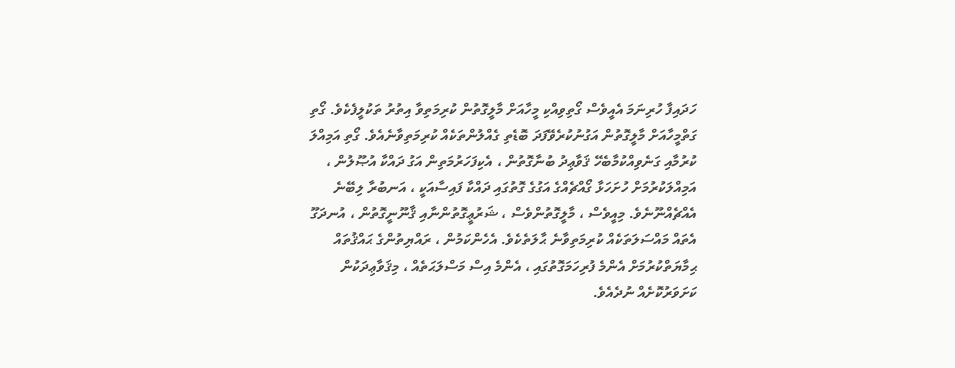ހަދައިފާ ހުރިނަމަ އެއީވެސް ގޯތިވިއްކި މީހާއަށް މާލީގޮތުން ކުރިމަތިވާ އިތުރު ތަކުލީފެކެވެ. ގޯތި ގަތްމީހާއަށް މާލީގޮތުން އަގުނުކުރެވޭފަދަ ބޮޑެތި ގެއްލުންތަކެއް ކުރިމަތިވާނެއެވެ. ގޯތި އަމިއްލަ ކުރުމާއި ގަނެވިއްކުމާބެހޭ ޤަވާޢިދު ބުނާގޮތުން ، އެކިފަހަރުމަތިން އަގު ދައްކާ އުޞޫލުން ، އަމިއްލަކުރުމަށް ހުށަހަޅާ ގޯއްޗެއްގެ އަގުގެ ގޮތުގައި ދައްކާ ފައިސާއަކީ ، އަނބުރާ ލިބޭނެ އެއްޗެއްނޫނެވެ. މިއީވެސް ، މާލީގޮތުންވެސް ، ޝަރުޢީގޮތުންނާއި ޤާނޫނީގޮތުން ، އުނދަގޫ އެތައް މައްސަލަތަކެއް ކުރިމަތިވާނެ ޙާލަތެކެވެ. އެހެންކަމުން ، ރައްޔިތުންގެ ޙައްޤުތައް ޙިމާޔަތްކުރުމަށް އެންމެ ފުރިހަމަގޮތުގައި ، އެންމެ އިސް މަސްލަޙަތެއް ، މިޤަވާޢިދަކުން ކަށަވަރުކޮށެއް ނުދެއެވެ.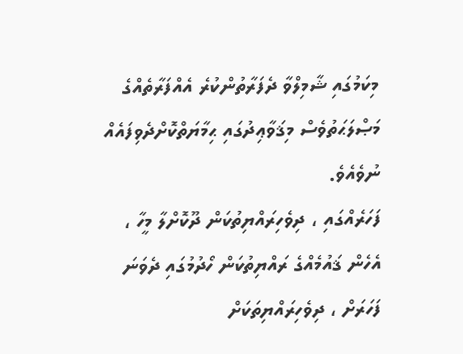މިކަމުގައި ޝާމިލްވާ ދެފަރާތުންކުރެ އެއްފަރާތެއްގެ މަޞްލަޙަތުވެސް މިޤަވާޢިދުގައި ޙިމާޔަތްކޮށްދެވިފައެއް ނުވެއެވެ.
ފަހަރެއްގައި ، ދިވެހިރައްޔިތުކަން ދޫކޮށްލާ މީހާ ، އެހެން ޤައުމެއްގެ ރައްޔިތުކަން ހޯދުމުގައި ދެވަނަ ފަހަރަށް ، ދިވެހިރައްޔިތަކަށް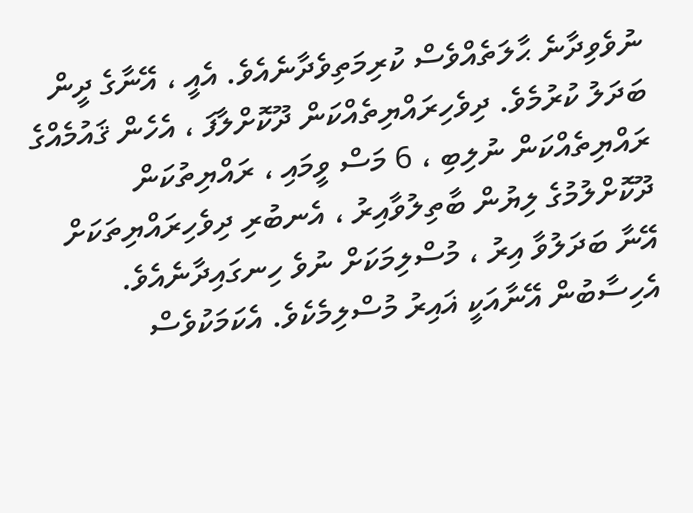ނުވެވިދާނެ ޙާލަތެއްވެސް ކުރިމަތިވެދާނެއެވެ. އެއީ ، އޭނާގެ ދީން ބަދަލު ކުރުމެވެ. ދިވެހިރައްޔިތެއްކަން ދޫކޮށްލާފަ ، އެހެން ޤައުމެއްގެ ރައްޔިތެއްކަން ނުލިބި ، 6 މަސް ވީމައި ، ރައްޔިތުކަން ދޫކޮށްލުމުގެ ލިޔުން ބާތިލުވާއިރު ، އެނބުރި ދިވެހިރައްޔިތަކަށް އޭނާ ބަދަލުވާ އިރު ، މުސްލިމަކަށް ނުވެ ހިނގައިދާނެއެވެ. އެހިސާބުން އޭނާއަކީ ޣައިރު މުސްލިމެކެވެ. އެކަމަކުވެސް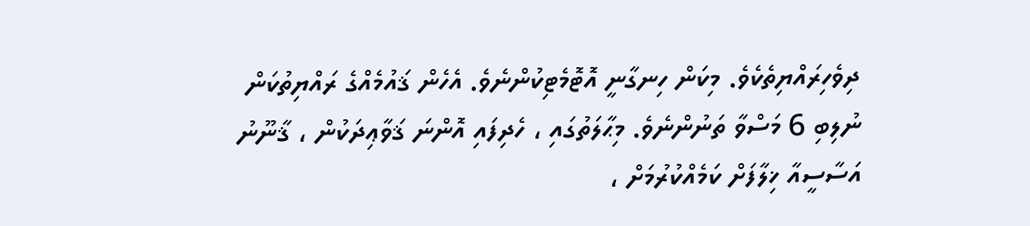ދިވެހިރައްޔިތެކެވެ. މިކަން ހިނގާނީ އޮޓޮމެޓިކުންނެވެ. އެހެން ޤައުމެއްގެ ރައްޔިތުކަން ނުލިބި 6 މަސްވާ ތަނުންނެވެ. މިޙާލަތުގައި ، ހެދިފައި އޮންނަ ޤަވާޢިދަކުން ، ޤާނޫނު އަސާސީއާ ޚިލާފަށް ކަމެއްކުރުމަށް ،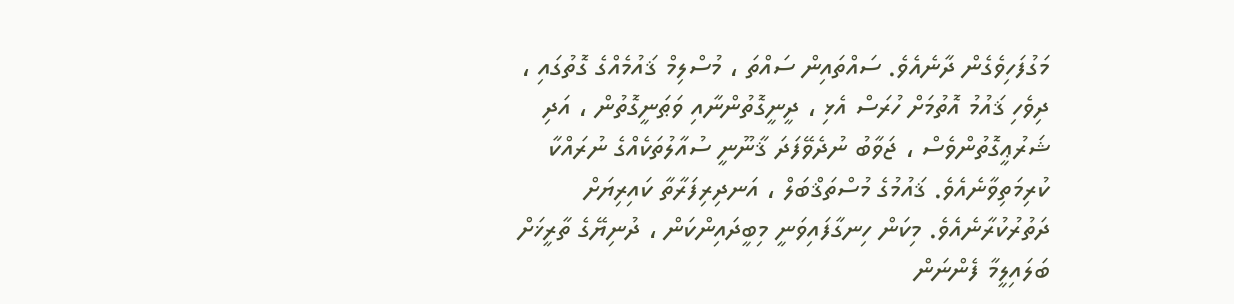މަގުފަހިވެގެން ދާނެއެވެ. ސައްތައިން ސައްތަ ، މުސްލިމް ޤައުމެއްގެ ގޮތުގައި ، ދިވެހި ޤައުމު އޮތުމަށް ހުރަސް އެޅި ، ދީނީގޮތުންނާއި ވަޠަނީގޮތުން ، އަދި ޝަރުޢީގޮތުންވެސް ، ޖަވާބު ނުދެވޭފަދަ ޤާނޫނީ ސުއާލުތަކެއްގެ ނުރައްކާ ކުރިމަތިވާނެއެވެ. ޤައުމުގެ މުސްތަޤްބަލް ، އަނދިރިފަރާތާ ކައިރިޔަށް ދަތުރުކުރާނެއެވެ. މިކަން ހިނގާފައިވަނީ މިބީދައިންކަން ، ދުނިޔޭގެ ތާރީޚަށް ބަލައިލީމާ ފެންނަން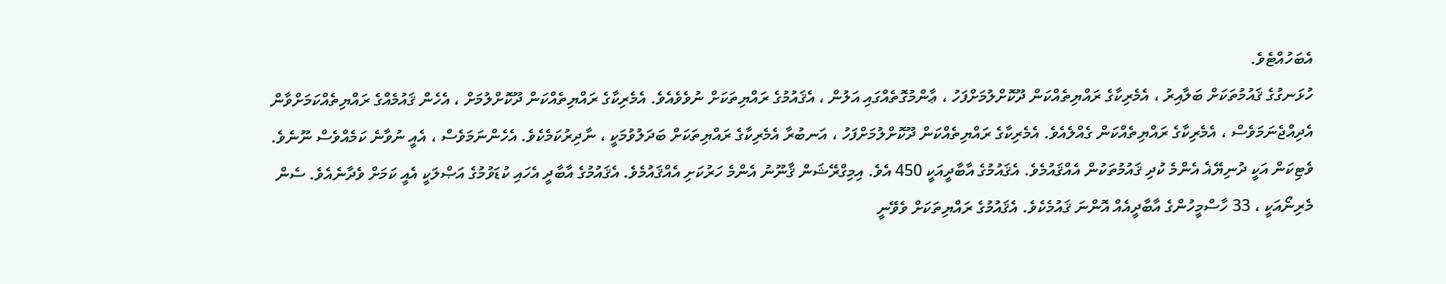އެބަހުއްޓެވެ.
ހުޅަނގުގެ ޤައުމުތަކަށް ބަލާއިރު ، އެމެރިކާގެ ރައްޔިތެއްކަން ދޫކޮށްލުމަށްފަހު ، ޢާންމުގޮތެއްގައި އަލުން ، އެޤައުމުގެ ރައްޔިތަކަށް ނުވެވެއެވެ. އެމެރިކާގެ ރައްޔިތެއްކަން ދޫކޮށްލުމަށް ، އެހެން ޤައުމެއްގެ ރައްޔިތެއްކަމަށްވާން އެދިއްޖެނަމަވެސް ، އެމެރިކާގެ ރައްޔިތެއްކަން ގެއްލެއެވެ. އެމެރިކާގެ ރައްޔިތެއްކަން ދޫކޮށްލުމަށްފަހު ، އަނބުރާ އެމެރިކާގެ ރައްޔިތަކަށް ބަދަލުވުމަކީ ، ނާދިރުކަމެކެވެ. އެހެންނަމަވެސް ، އެއީ ނުވާނެ ކަމެއްވެސް ނޫނެވެ. ވެޓިކަން އަކީ ދުނިޔޭޣެ އެންމެ ކުދި ޤައުމުތަކުން އެއްޤައުމެވެ. އެޤައުމުގެ އާބާދީއަކީ 450 އެވެ. އިމިގްރޭޝަން ޤާނޫނު އެންމެ ހަރުކަށި އެއްޤައުމެވެ. އެޤައުމުގެ އާބާދީ އެހައި ކުޑަވުމުގެ އަޞްލަކީ އެއީ ކަމަށް ވެދާނެއެވެ. ސެން މެރިނޯއަކީ ، 33 ހާސްމީހުންގެ އާބާދީއެއް އޮންނަ ޤައުމެކެވެ. އެޤައުމުގެ ރައްޔިތަކަށް ވެވޭނީ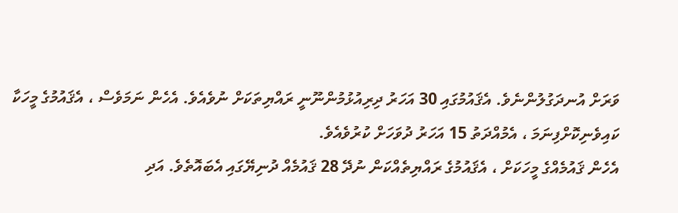ވަރަށް އުނދަގުލުންނެވެ. އެޤައުމުގައި 30 އަހަރު ދިރިއުޅުމުންނޫނީ ރައްޔިތަކަށް ނުވެއެވެ. އެހެން ނަމަވެސް ، އެޤައުމުގެ މީހަކާ ކައިވެނިކޮށްފިނަމަ ، އެމުއްދަތު 15 އަހަރު ދުވަހަށް ކުރުވެއެވެ.
އެހެން ޤައުމެއްގެ މީހަކަށް ، އެޤައުމުގެ ރައްޔިތެއްކަން ނުދޭ 28 ޤައުމެއް ދުނިޔޭގައި އެބައޮތެވެ. އަދި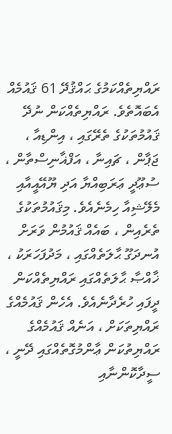ރައްޔިތެއްކަމުގެ ޙައްޤުދޭ 61 ޤައުމެއް އެބައޮތެވެ. ރައްޔިތެއްކަން ނުދޭ ޤައުމުތަކުގެ ތެރޭގައި ، އިންޑިއާ ، ޖަޕާން ، ޗައިނާ ، އަފްޣާނިސްތާން ، ސުޢޫދީ ޢަރަބިއްޔާ އަދި ޔޫއޭއީއާއި މެލޭޝިއާ ހިމެނެއެވެ. މިޤައުމުތަކުގެ ތެރެއިން ، ބައެއް ޤައުމުން ވަރަށް އުނދަގޫ ޙާލަތެއްގައި ، މަދުފަހަރަކު ، ޚާއްޞާ ޙާލަތެއްގައި ރައްޔިތެއްކަން ދީފައި ހުރެދާނެއެވެ. އެހެން ޤައުމެއްގެ ރައްޔިތަކަށް ، އަނެއް ޤައުމެއްގެ ރައްޔިތުކަން ޢާންމުގޮތެއްގައި ދޭނީ ، ސީދާކޮންނާއި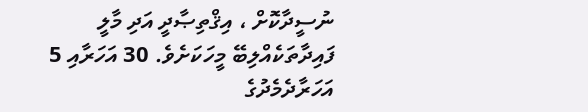ނުސީދާކޮށް ، އިޤްތިޞާދީ އަދި މާލީ ފައިދާތަކެއްލިބޭ މީހަކަށެވެ. 30 އަހަރާއި 5 އަހަރާދެމެދުގެ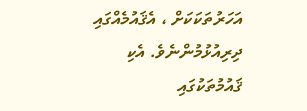އަހަރުތަކަކަށް ، އެޤައުމެއްގައި ދިރިއުޅުމުންނެވެ. އެކި ޤައުމުތަކުގައި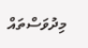މިދުވަސްތައް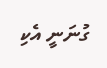ގުނަނީ އެކި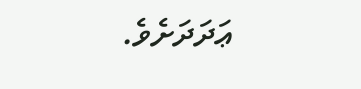ޢަދަދަށެވެ.